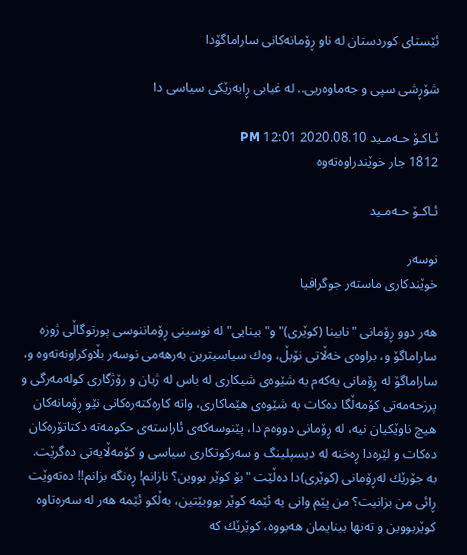ئێستای كوردستان له‌ ناو ڕۆمانه‌كانی ساراماگۆدا

شۆڕشی سپی و جه‌ماوه‌ریى.. له غیابى‌ ڕابه‌رێكى سیاسی دا

ئـاكـۆ حـه‌مـید 2020.08.10 12:01 PM
1812 جار خوێندراوەتەوە

ئـاكـۆ حـه‌مـید

نوسه‌ر
خوێندكاری ماسته‌ر جوگرافیا

هه‌ر دوو ڕۆمانى "نابینا (كوێری)" و"بینایی" له‌ نوسینى ڕۆماننوسى پورتوگاڵى ژوزه‌ ساراماگۆ و، براوه‌ى خه‌ڵاتى نۆبڵ، وه‌ك سیاسیترین به‌رهه‌مى نوسه‌ر بڵاوكراونه‌ته‌وه‌ و، ساراماگۆ له‌ ڕۆمانى یه‌كه‌م به‌ شێوه‌ى شیكارى له‌ باس له‌ ژیان و رۆژگارى كوله‌مه‌رگى و پرزحه‌مه‌تى كۆمه‌ڵگا ده‌كات به‌ شێوه‌ى هێماكارى، واته‌ كاره‌كته‌ره‌كانى نێو ڕۆمانه‌كان هیچ ناوێكیان نیه‌، له‌ ڕۆمانى دووه‌م دا، پێنوسه‌كه‌ى ئاراسته‌ى حكومه‌ته‌ دكتاتۆره‌كان ده‌كات و لێره‌دا ڕه‌خنه‌ له‌ دیسپلینگ و سه‌ركوتكارى سیاسی و كۆمه‌ڵایه‌تى ده‌گرێت.
به‌ جۆرێك له‌ڕۆمانى (كوێری)دا ده‌ڵێت "بۆ كوێر بووین؟ نازانم! ڕه‌نگه‌ بزانم!! ده‌ته‌وێت ڕائی من بزانیت؟ من پێم وانی یه‌ ئێمه‌ كوێر بووبێتین، به‌ڵكو ئێمه‌ هه‌ر له‌ سه‌ره‌تاوه‌ كوێربووین و ته‌نها بینایمان هه‌بووه‌، كوێرێك كه‌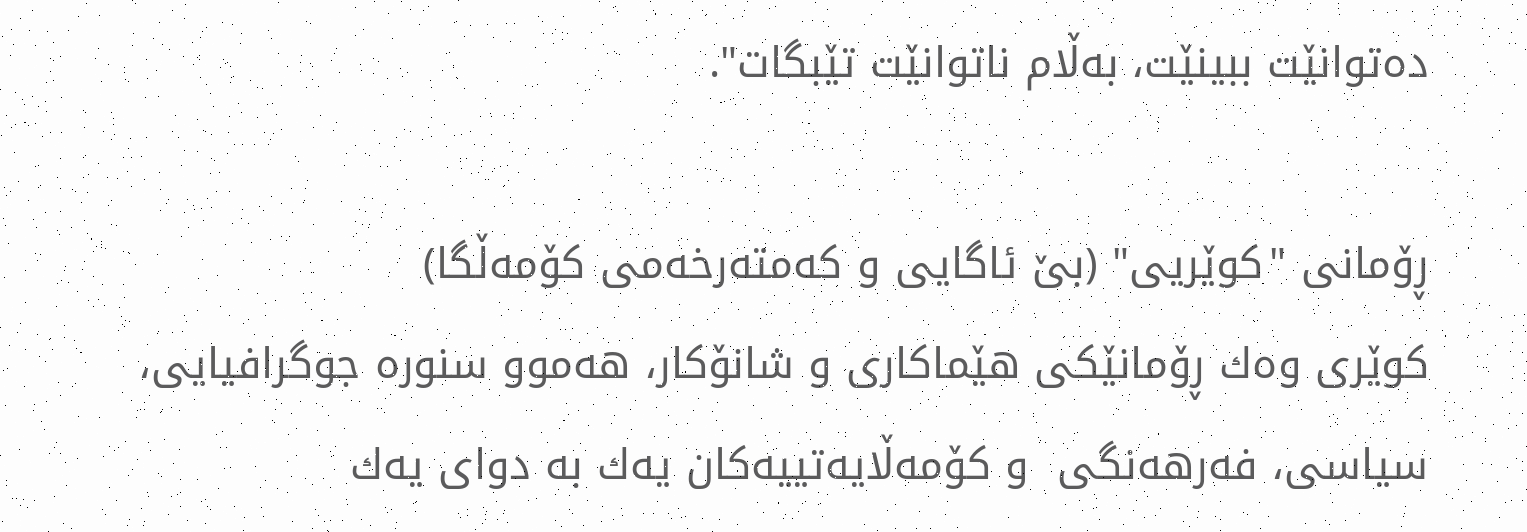ده‌توانێت ببینێت، به‌ڵام ناتوانێت تێبگات".

ڕۆمانى "كوێریی" (بێ ئاگایی و كه‌مته‌رخه‌مى كۆمه‌ڵگا)
كوێرى وه‌ك ڕۆمانێكى هێماكارى و شانۆكار، هه‌موو سنوره‌ جوگرافیایی، سیاسی، فه‌رهه‌نگى  و كۆمه‌ڵایه‌تییه‌كان یه‌ك به‌ دواى یه‌ك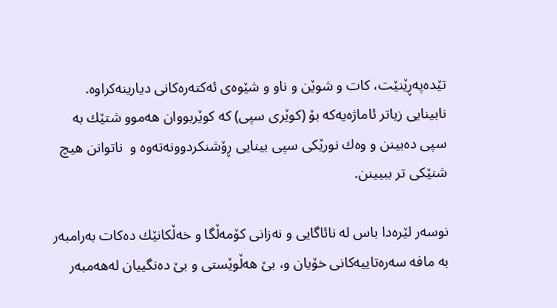تێده‌په‌ڕێنێت، كات و شوێن و ناو و شێوه‌ى ئه‌كته‌ره‌كانى دیارینه‌كراوه‌. نابینایی زیاتر ئاماژه‌یه‌كه‌ بۆ (كوێری سپی) كه‌ كوێربووان هه‌موو شتێك به‌ سپی ده‌بینن و وه‌ك نورێكى سپی بینایی ڕۆشنكردوونه‌ته‌وه‌ و  ناتوانن هیچ شنێكى تر ببیینن.

نوسه‌ر لێره‌دا باس له‌ نائاگایی و نه‌زانى كۆمه‌ڵگا و خه‌ڵكانێك ده‌كات به‌رامبه‌ر به‌ مافه‌ سه‌ره‌تاییه‌كانى خۆیان و، بێ هه‌ڵوێستى و بێ ده‌نگییان له‌هه‌مبه‌ر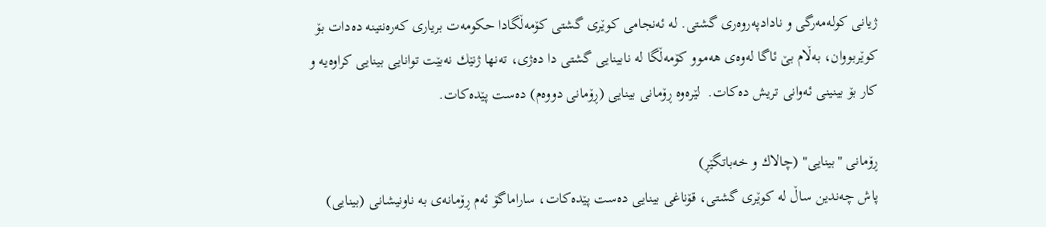ژیانى كوله‌مه‌رگى و نادادپه‌روه‌رى گشتى. له‌ ئه‌نجامى كوێرى گشتى كۆمه‌ڵگادا حكومه‌ت بریارى كه‌ره‌نتینه‌ ده‌دات بۆ كوێربووان، به‌ڵام بێ ئاگا له‌وه‌ى هه‌موو كۆمه‌ڵگا له‌ نابینایی گشتى دا ده‌ژی، ته‌نها ژنێك نه‌بێت توانایی بینایی كراوه‌یه‌ و كار بۆ بینینى ئه‌وانى تریش ده‌كات.  لێره‌وه‌ ڕۆمانى بینایی (ڕۆمانى دووه‌م) ده‌ست پێده‌كات.

ڕۆمانى "بینایی" (چالاك و خه‌باتگێڕ)
پاش چه‌ندین ساڵ له‌ كوێرى گشتى، قۆناغى بینایی ده‌ست پێده‌كات، ساراماگۆ ئه‌م ڕۆمانه‌ى به‌ ناونیشانى (بینایی)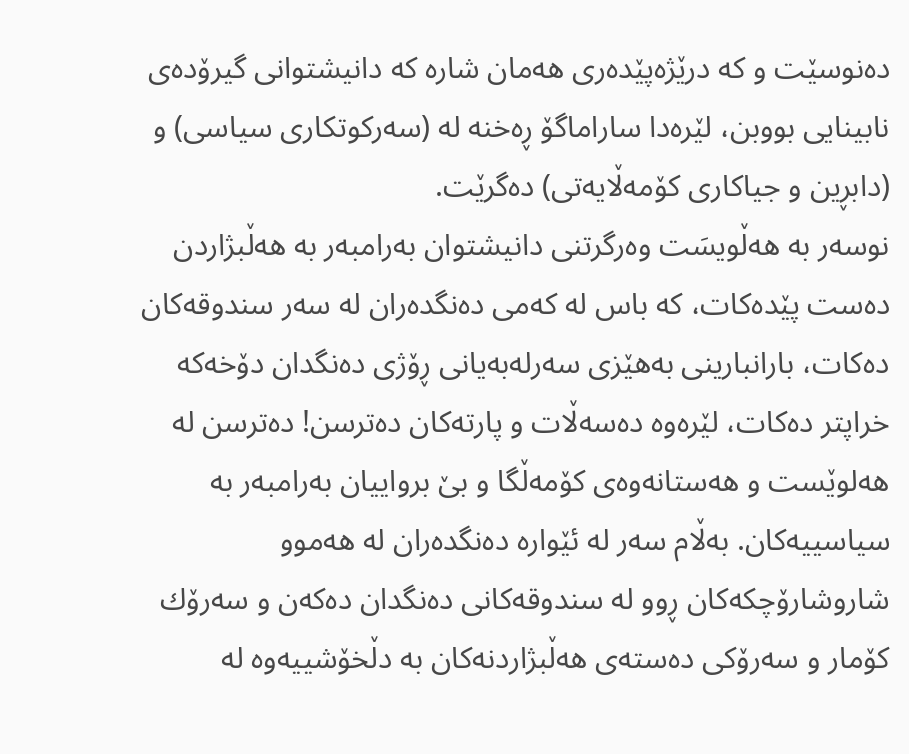ده‌نوسێت و كه‌ درێژه‌پێده‌رى هه‌مان شاره‌ كه‌ دانیشتوانى گیرۆده‌ى نابینایی بووبن، لێره‌دا ساراماگۆ ڕه‌خنه‌ له‌ (سه‌ركوتكارى سیاسی) و (دابڕین و جیاكارى كۆمه‌ڵایه‌تى) ده‌گرێت.
نوسه‌ر به‌ هه‌ڵویسَت وه‌رگرتنى دانیشتوان به‌رامبه‌ر به‌ هه‌ڵبژاردن ده‌ست پێده‌كات، كه‌ باس له‌ كه‌مى ده‌نگده‌ران له‌ سه‌ر سندوقه‌كان ده‌كات، بارانبارینى به‌هێزى سه‌رله‌به‌یانى ڕۆژى ده‌نگدان دۆخه‌كه‌ خراپتر ده‌كات، لێره‌وه‌ ده‌سه‌ڵات و پارته‌كان ده‌ترسن! ده‌ترسن له‌ هه‌لوێست و هه‌ستانه‌وه‌ى كۆمه‌ڵگا و بێ برواییان به‌رامبه‌ر به‌ سیاسییه‌كان. به‌ڵام سه‌ر له‌ ئێواره‌ ده‌نگده‌ران له‌ هه‌موو شاروشارۆچكه‌كان ڕوو له‌ سندوقه‌كانى ده‌نگدان ده‌كه‌ن و سه‌رۆك كۆمار و سه‌رۆكى ده‌سته‌ى هه‌ڵبژاردنه‌كان به‌ دڵخۆشییه‌وه‌ له‌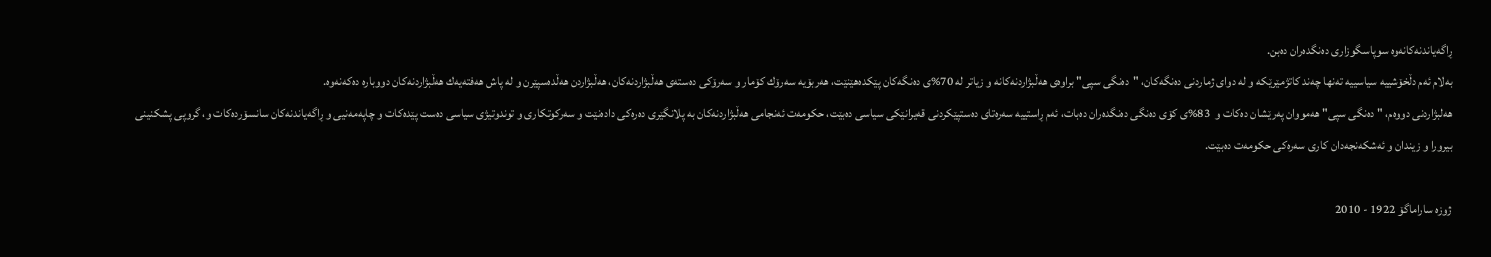ڕاگه‌یاندنه‌كانه‌وه‌ سوپاسگوزارى ده‌نگده‌ران ده‌بن.
به‌لام ئه‌م دڵخۆشییه‌ سیاسییه‌ ته‌نها چه‌ند كاتژمێرێكه‌ و له‌ دواى ژماردنى ده‌نگه‌كان، "ده‌نگى سپی" براوه‌ى هه‌ڵبژاردنه‌كانه‌ و زیاتر له‌ 70%ى ده‌نگه‌كان پێكده‌هێنێت، هه‌ربۆیه‌ سه‌رۆك كۆمار و سه‌رۆكى ده‌سته‌ى هه‌ڵبژاردنه‌كان، هه‌ڵبژاردن هه‌ڵده‌سپێرن و له‌ پاش هه‌فته‌یه‌ك هه‌ڵبژاردنه‌كان دووباره‌ ده‌كه‌نه‌وه‌.
هه‌لبژاردنى دووه‌م، " ده‌نگى سپی" هه‌مووان په‌رێشان ده‌كات و  83%ى كۆى ده‌نگى ده‌نگده‌ران ده‌بات، ئه‌م ڕاستییه‌ سه‌ره‌تاى ده‌ستپێكردنى قه‌یرانێكى سیاسی ده‌بێت، حكومه‌ت ئه‌نجامى هه‌ڵبژاردنه‌كان به‌ پلانگێرى ده‌ره‌كى داده‌نێت و سه‌ركوتكارى و توندوتیژى سیاسی ده‌ست پێده‌كات و چاپه‌مه‌نیى و ڕاگه‌یاندنه‌كان سانسۆرده‌كات و، گروپی پشكنینى بیرورا و زیندان و ئه‌شكه‌نجه‌دان كارى سه‌ره‌كى حكومه‌ت ده‌بێت.

ژوزه‌ ساراماگۆ 1922 - 2010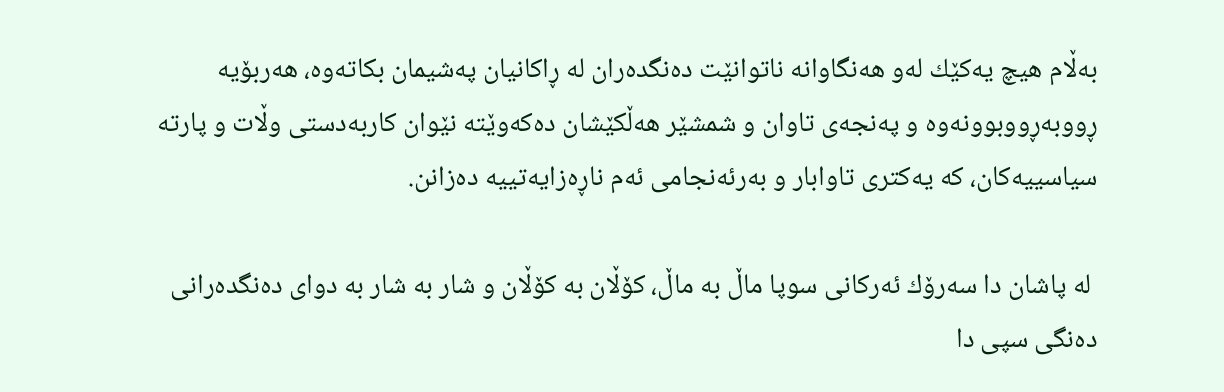به‌ڵام هیچ یه‌كێك له‌و هه‌نگاوانه‌ ناتوانێت ده‌نگده‌ران له‌ ڕاكانیان په‌شیمان بكاته‌وه‌، هه‌ربۆیه‌ ڕووبه‌ڕووبوونه‌وه‌ و په‌نجه‌ى تاوان و شمشێر هه‌ڵكێشان ده‌كه‌وێته‌ نێوان كاربه‌دستى وڵات و پارته‌ سیاسییه‌كان، كه‌ یه‌كترى تاوابار و به‌رئه‌نجامى ئه‌م ناڕه‌زایه‌تییه‌ ده‌زانن.

 له‌ پاشان دا سه‌رۆك ئه‌ركانى سوپا ماڵ به‌ ماڵ، كۆڵان به‌ كۆڵان و شار به‌ شار به‌ دواى ده‌نگده‌رانى ده‌نگى سپی دا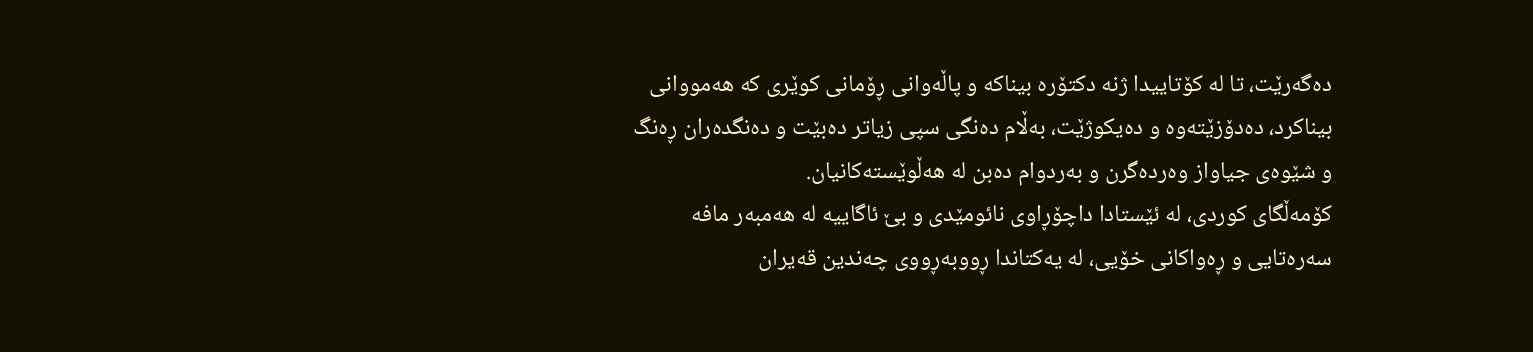ده‌گه‌رێت، تا له‌ كۆتاییدا ژنه‌ دكتۆره‌ بیناكه‌ و پاڵه‌وانى ڕۆمانى كوێرى كه‌ هه‌مووانى بیناكرد، ده‌دۆزێته‌وه‌ و ده‌یكوژێت، به‌ڵام ده‌نگى سپی زیاتر ده‌بێت و ده‌نگده‌ران ڕه‌نگ و شێوه‌ى جیاواز وه‌رده‌گرن و به‌ردوام ده‌بن له‌ هه‌ڵوێسته‌كانیان.
كۆمه‌ڵگاى كوردى، له‌ ئێستادا داچۆڕاوى نائومێدى و بێ ئاگاییه‌ له‌ هه‌مبه‌ر مافه‌ سه‌ره‌تایی و ڕه‌واكانى خۆیی، له‌ یه‌كتاندا ڕووبه‌ڕووى چه‌ندین قه‌یران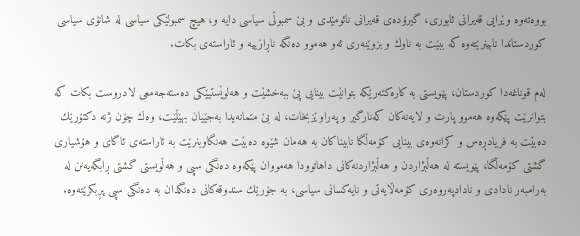بووه‌ته‌وه‌ وێرایی قه‌یرانى ئابورى، گیرۆده‌ى قه‌یرانى نائومێدى و بێ سمبوڵى سیاسی دایه‌ و، هیچ سمبولێكى سیاسی له‌ شانۆى سیاسی كوردستاندا نابینرێته‌وه‌ كه‌ ببێت به‌ ناوك و بزوێنه‌رى ئه‌و هه‌موو ده‌نگه‌ ناڕازییه‌ و ئاراسته‌ى بكات.

له‌م قوناغه‌دا كوردستان، پێویستی به‌ كاره‌كته‌رێكه‌ بتوانێت بینایی پێ ببه‌خشێت و هه‌لوێستیێكى ده‌سته‌جه‌معی لادروست بكات كه‌ بتوانرێت پێكه‌وه‌ هه‌موو پارت و لایه‌نه‌كان كه‌نارگیر و په‌راوێزبخات، له‌ بێ متمانه‌یدا به‌جێیان بهێڵێت، وه‌ك چۆن ژنه‌ دكتۆرێك ده‌بێت به‌ فریادڕه‌س و كرانه‌وه‌ى بینایی كۆمه‌ڵگا نابیناكان به‌ هه‌مان شێوه‌ ده‌بێت هه‌نگاوبنرێت به‌ ئاراسته‌ى ئاگاى و هۆشیارى گشتى كۆمه‌ڵگا، پێویسته‌ له‌ هه‌ڵبژاردن و هه‌ڵبژاردنه‌كانى داهاتوودا هه‌مووان پێكه‌وه‌ ده‌نگى سپی و هه‌ڵویستى گشتى ڕابگه‌یه‌نن له‌ به‌رامبه‌ر نادادى و نادادپه‌روه‌رى كۆمه‌ڵایه‌تى و نایه‌كسانى سیاسی، به‌ جۆرێك سندوقه‌كانى ده‌نگدان به‌ ده‌نگى سپی پڕبكرێته‌وه‌.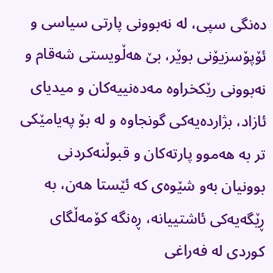ده‌نگى سپی، له‌ نه‌بوونى پارتى سیاسی و ئۆپۆسزیۆنى بوێر، بێ هه‌ڵویستى شه‌قام و نه‌بوونى رێكخراوه‌ مه‌ده‌نییه‌كان و میدیاى ئازاد، بژارده‌یه‌كى گونجاوه‌ و له‌ بۆ په‌یامێكى تر به‌ هه‌موو پارته‌كان و قبوڵنه‌كردنى بوونیان به‌و شێوه‌ى كه‌ ئێستا هه‌ن، به‌ ڕێگه‌یه‌كى ئاشتییانه‌، ڕه‌نگه‌ كۆمه‌ڵگاى كوردى له‌ فه‌راغى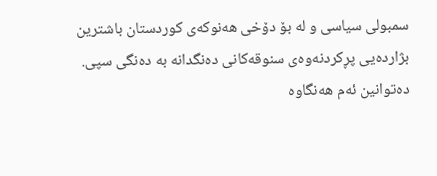سمبولى سیاسی و له‌ بۆ دۆخى هه‌نوكه‌ى كوردستان باشترین بژارده‌یی پڕكردنه‌وه‌ى سنوقه‌كانى ده‌نگدانه‌ به‌ ده‌نگى سپی.
ده‌توانین ئه‌م هه‌نگاوه‌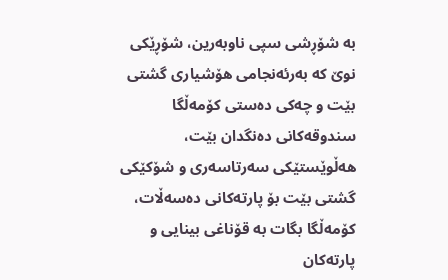به‌ شۆڕشی سپی ناوبه‌رین، شۆڕێكى نوێ كه‌ به‌رئه‌نجامى هۆشیارى گشتى بێت و چه‌كى ده‌ستى كۆمه‌ڵگا سندوقه‌كانى ده‌نگدان بێت، هه‌ڵوێستێكى سه‌رتاسه‌رى و شۆكێكى گشتى بێت بۆ پارته‌كانى ده‌سه‌ڵات، كۆمه‌ڵگا بگات به‌ قۆناغى بینایی و پارته‌كان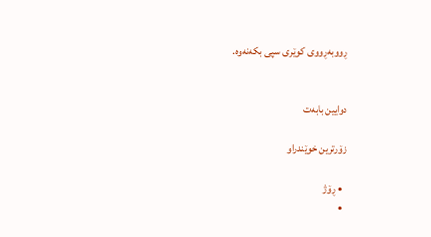ڕووبه‌ڕووى كوێرى سپی بكه‌نه‌وه‌.


دوایین بابەت

زۆرترین خوێندراو

  • ڕۆژ
  •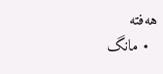هەفتە
  • مانگ